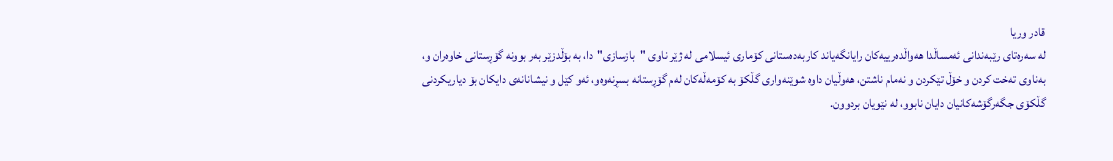قادر وریا
له‌ سه‌ره‌تای‌ رێبه‌ندانی‌ ئه‌مساڵدا هه‌واڵده‌رییه‌كان رایانگه‌یاند كاربه‌ده‌ستانی‌ كۆماری‌ ئیسلامی‌ له‌ ژێر ناوی‌ "بازسازی‌"دا، به‌ بۆڵدزێر به‌ر بوونه‌ گۆڕستانی‌ خاوه‌ران و، به‌ناوی‌ ته‌خت كردن و خۆڵ تێكردن و نه‌مام ناشتن، هه‌وڵیان داوه‌ شوێنه‌واری‌ گڵكۆ به‌ كۆمه‌ڵه‌كان له‌م گۆڕستانه‌ بسڕنه‌وه‌و، ئه‌و كێل و نیشانانه‌ی‌ دایكان بۆ دیاریكردنی‌ گڵكۆی‌ جگه‌رگۆشه‌كانیان دایان نابوو، له‌ نێویان بردوون.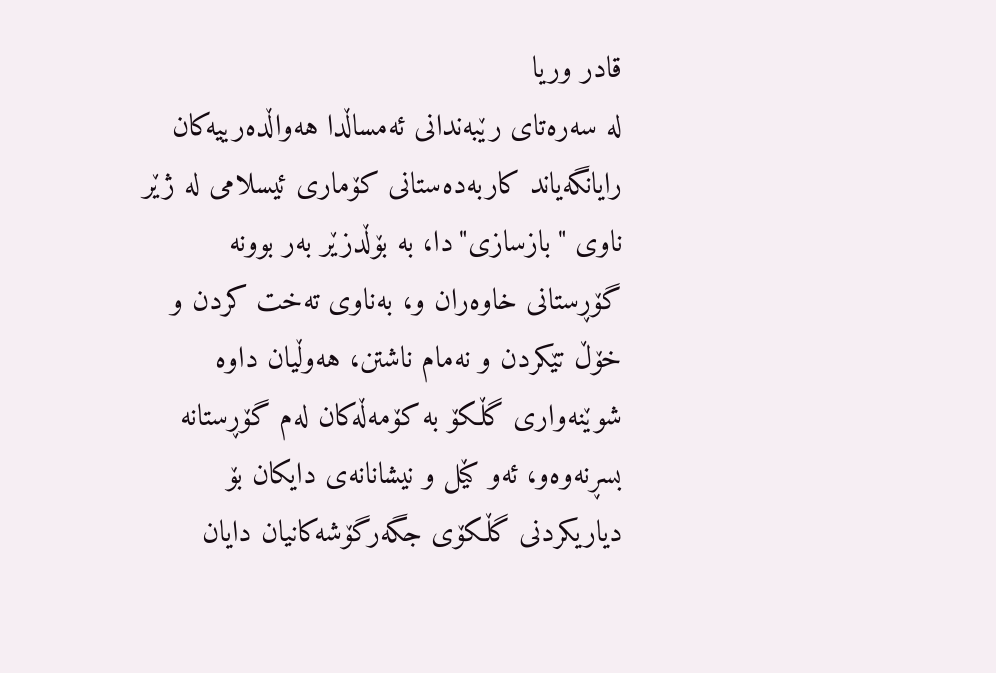قادر وریا
له‌ سه‌ره‌تای‌ رێبه‌ندانی‌ ئه‌مساڵدا هه‌واڵده‌رییه‌كان رایانگه‌یاند كاربه‌ده‌ستانی‌ كۆماری‌ ئیسلامی‌ له‌ ژێر ناوی‌ "بازسازی‌"دا، به‌ بۆڵدزێر به‌ر بوونه‌ گۆڕستانی‌ خاوه‌ران و، به‌ناوی‌ ته‌خت كردن و خۆڵ تێكردن و نه‌مام ناشتن، هه‌وڵیان داوه‌ شوێنه‌واری‌ گڵكۆ به‌ كۆمه‌ڵه‌كان له‌م گۆڕستانه‌ بسڕنه‌وه‌و، ئه‌و كێل و نیشانانه‌ی‌ دایكان بۆ دیاریكردنی‌ گڵكۆی‌ جگه‌رگۆشه‌كانیان دایان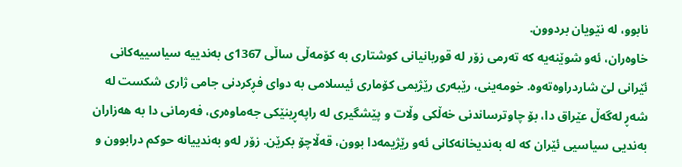نابوو، له‌ نێویان بردوون.
خاوه‌ران، ئه‌و شوێنه‌یه‌ كه‌ ته‌رمی‌ زۆر له‌ قوربانیانی‌ كوشتاری‌ به‌ كۆمه‌ڵی‌ ساڵی‌ 1367ی‌ به‌ندییه‌ سیاسییه‌كانی‌ ئێرانی‌ لێ شاردراوه‌ته‌وه‌. خومه‌ینی‌، رێبه‌ری‌ رێژیمی‌ كۆماری‌ ئیسلامی‌ به‌ دوای‌ فڕكردنی‌ جامی‌ ژاری‌ شكست له‌ شه‌ڕ له‌گه‌ڵ عێراق دا، بۆ چاوترساندنی‌ خه‌ڵكی‌ وڵات و پێشگیری‌ له‌ راپه‌ڕینێكی‌ جه‌ماوه‌ری‌، فه‌رمانی‌ دا به‌ هه‌زاران به‌ندیی‌ سیاسیی‌ ئێران كه‌ له‌ به‌ندیخانه‌كانی‌ ئه‌و رێژیمه‌دا بوون، قه‌ڵاچۆ بكرێن. زۆر له‌و به‌ندییانه‌ حوكم درابوون و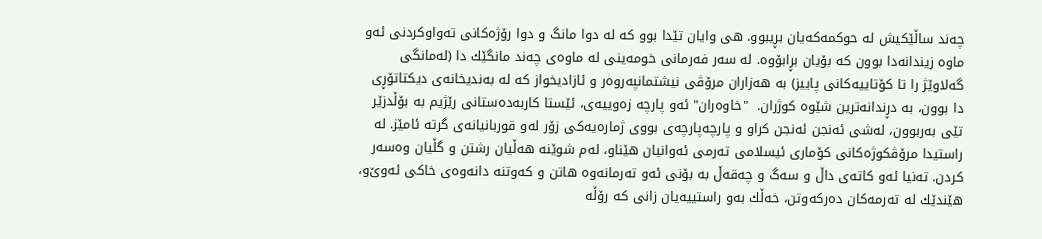چه‌ند ساڵێكیش له‌ حوكمه‌كه‌یان بڕیبوو. هی‌ وایان تێدا بوو كه‌ له‌ دوا مانگ و دوا رۆژه‌كانی‌ ته‌واوكردنی‌ ئه‌و ماوه‌ زیندانه‌دا بوون كه‌ بۆیان بڕابۆوه‌. له‌ سه‌ر فه‌رمانی‌ خومه‌ینی‌ له‌ ماوه‌ی‌ چه‌ند مانگێك دا (له‌مانگی‌ گه‌لاوێژ را تا كۆتاییه‌كانی‌ پاییز) به‌ هه‌زاران مرۆڤی‌ نیشتمانپه‌روه‌ر و ئازادیخواز كه‌ له‌ به‌ندیخانه‌ی‌ دیكتاتۆڕی‌ دا بوون، به‌ دڕندانه‌ترین شێوه‌ كوژران.  "خاوه‌ران" ئه‌و پارچه‌ زه‌وییه‌ی‌، ئێستا كاربه‌ده‌ستانی‌ رێژیم به‌ بۆڵدزێر تێی‌ به‌ربوون، له‌شی‌ ئه‌نجن ئه‌نجن كراو و پارچه‌پارچه‌ی‌ بووی‌ ژماره‌یه‌كی‌ زۆر له‌و قوربانیانه‌ی‌ گرته‌ ئامێز. له‌ راستیدا مرۆڤكوژه‌كانی‌ كۆماری‌ ئیسلامی‌ ته‌رمی‌ ئه‌وانیان هێناو، له‌م شوێنه‌ هه‌ڵیان رشتن و گڵیان وه‌سه‌ر كردن. ته‌نیا ئه‌و كاته‌ی‌ داڵ و سه‌گ و چه‌قه‌ڵ به‌ بۆنی‌ ئه‌و ته‌رمانه‌وه‌ هاتن و كه‌وتنه‌ دانه‌وه‌ی‌ خاكی‌ ئه‌وێ‌و، هێندێك له‌ ته‌رمه‌كان ده‌ركه‌وتن، خه‌ڵك به‌و راستییه‌یان زانی‌ كه‌ رۆڵه‌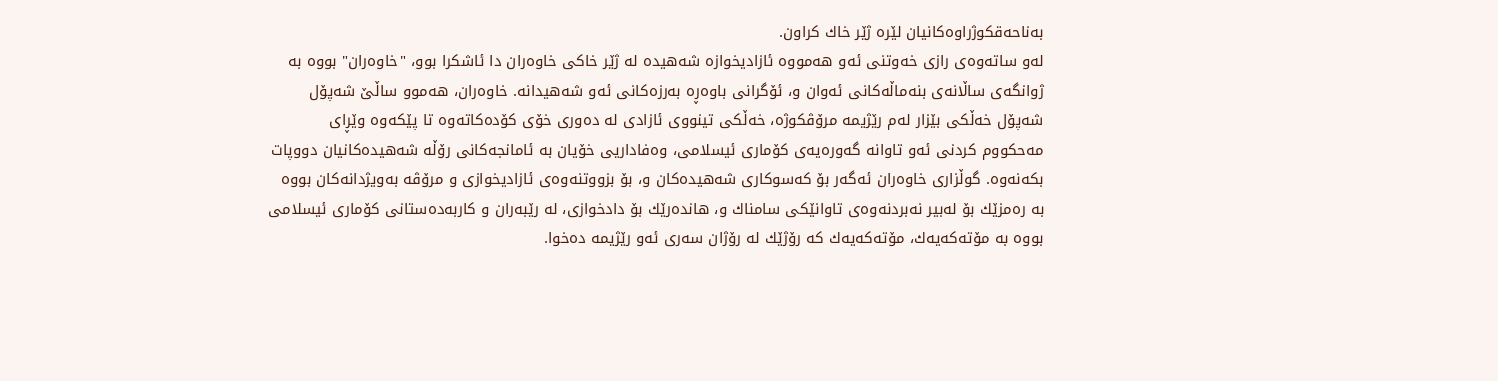به‌ناحه‌قكوژراوه‌كانیان لێره‌ ژێر خاك كراون.
له‌و ساته‌وه‌ی‌ رازی‌ خه‌وتنی‌ ئه‌و هه‌مووه‌ ئازادیخوازه‌ شه‌هیده‌ له‌ ژێر خاكی‌ خاوه‌ران دا ئاشكرا بوو، "خاوه‌ران" بووه‌ به‌ ژوانگه‌ی‌ ساڵانه‌ی‌ بنه‌ماڵه‌كانی‌ ئه‌وان و، ئۆگرانی‌ باوه‌ڕه‌ به‌رزه‌كانی‌ ئه‌و شه‌هیدانه‌. خاوه‌ران، هه‌موو ساڵێ‌ شه‌پۆل شه‌پۆل خه‌ڵكی‌ بێزار له‌م رێژیمه‌ مرۆڤكوژه‌، خه‌ڵكی‌ تینووی‌ ئازادی‌ له‌ ده‌وری‌ خۆی‌ كۆده‌كاته‌وه‌ تا پێكه‌وه‌ وێڕای‌ مه‌حكووم كردنی‌ ئه‌و تاوانه‌ گه‌وره‌یه‌ی‌ كۆماری‌ ئیسلامی‌، وه‌فاداریی‌ خۆیان به‌ ئامانجه‌كانی‌ رۆڵه‌ شه‌هیده‌كانیان دووپات بكه‌نه‌وه‌. گوڵزاری‌ خاوه‌ران ئه‌گه‌ر بۆ كه‌سوكاری‌ شه‌هیده‌كان و، بۆ بزووتنه‌وه‌ی‌ ئازادیخوازی‌ و مرۆڤه‌ به‌ویژدانه‌كان بووه‌ به‌ ره‌مزێك بۆ له‌بیر نه‌بردنه‌وه‌ی‌ تاوانێكی‌ سامناك و، هانده‌رێك بۆ دادخوازی‌، له‌ رێبه‌ران و كاربه‌ده‌ستانی‌ كۆماری‌ ئیسلامی‌ بووه‌ به‌ مۆته‌كه‌یه‌ك، مۆته‌كه‌یه‌ك كه‌ رۆژێك له‌ رۆژان سه‌ری‌ ئه‌و رێژیمه‌ ده‌خوا.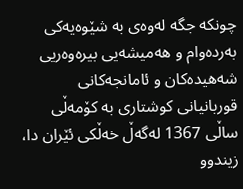چونكه‌ جگه‌ له‌وه‌ی‌ به‌ شێوه‌یه‌كی‌ به‌رده‌وام و هه‌میشه‌یی‌ بیره‌وه‌ریی‌ شه‌هیده‌كان و ئامانجه‌كانی‌ قوربانیانی‌ كوشتاری‌ به‌ كۆمه‌ڵی‌ ساڵی‌ 1367 له‌گه‌ڵ‌ خه‌ڵكی‌ ئێران دا، زیندوو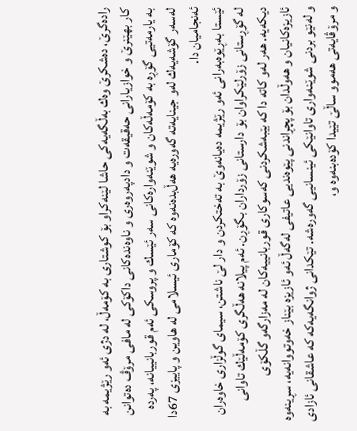راده‌گرێ‌، ده‌شكرێ‌ وه‌ك به‌ڵگه‌یه‌كی‌ حاشا لێنه‌كراو بۆ كوشتاری‌ به‌ كۆمه‌ڵ‌، له‌ دژی‌ ئه‌و رێژیمه‌ به‌ كار بهێنرێ‌ و خوازیارانی‌ حه‌قیقه‌ت و دادپه‌روه‌ری‌ و ناوه‌نده‌كانی‌ داكۆكی‌ له‌ مافی‌ مرۆڤ ده‌توانن به‌ یارمه‌تیی‌ گۆڕه‌ به‌ كۆمه‌ڵه‌كان و شوێنه‌واره‌كانی‌ سه‌ر ئێسك و پروسكی‌ ئه‌م قوربانییانه‌، په‌رده‌ له‌سه‌ر گۆشه‌یه‌ك له‌و جینایه‌ته‌ گه‌وره‌یه‌ هه‌ڵ‌بده‌نه‌وه‌ كه‌ كۆماری‌ ئیسلامی‌ له‌ هاوین و پاییزی‌ 67دا ئه‌نجامیان دا.
ئێستا به‌ڕێوه‌به‌رانی‌ ئه‌و رێژیمه‌ ده‌یانه‌وێ‌ به‌ ته‌ختكردن و دار لێ‌ ناشتن، سیمای‌ گوڵزاری‌ خاوه‌ران له‌ گۆڕستانی‌ زۆرلێكراوان بۆ دارستانی‌ زۆرداران بگۆڕن. ئه‌م پیلانه‌ هه‌ڵگری‌ كۆمه‌ڵێك تاوانی‌ دیكه‌یه‌. هه‌ر له‌و كاته‌ دا كه‌ بێبه‌شكردنی‌ كه‌سوكاری‌ قوربانییه‌كان له‌ مه‌زارگه‌و گڵكۆی‌ ئازیزه‌كانیان و هه‌وڵدان بۆ پچڕاندنی‌ پێوه‌ندیی‌ عاتیفی‌ له‌گه‌ڵ‌ ئه‌و ئازیزه‌ بێناز خه‌وتووانه‌یه‌، سڕینه‌وه‌ و له‌نێو بردنی‌ شوێنه‌واری‌ تاوانێكی‌ ئینسانیی‌ گه‌وره‌شه‌. تێكدانی‌ ژوانگه‌یه‌كه‌ كه‌ عاشقانی‌ ئازادی‌ و مرۆڤایه‌تی‌ هه‌موو ساڵێ‌ تێیدا كۆده‌بنه‌وه‌ و،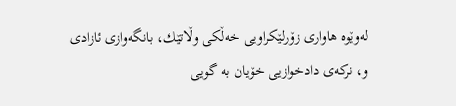له‌وێوه‌ هاواری‌ زۆرلێكراویی‌ خه‌ڵكی‌ وڵاتێك، بانگه‌وازی‌ ئازادی‌ و، نركه‌ی‌ دادخوازیی‌ خۆیان به‌ گویی‌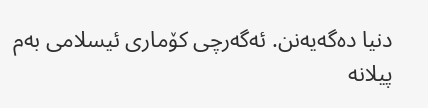دنیا ده‌گه‌یه‌نن. ئه‌گه‌رچی‌ كۆماری‌ ئیسلامی‌ به‌م پیلانه‌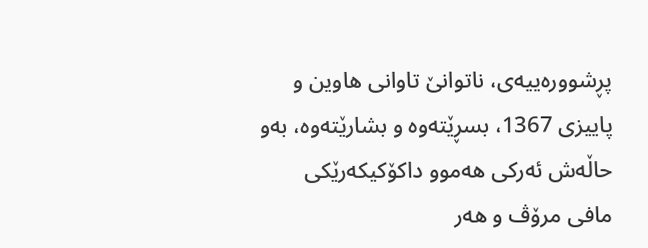پڕشووره‌ییه‌ی‌، ناتوانێ‌ تاوانی‌ هاوین و پاییزی‌ 1367، بسڕێته‌وه‌ و بشارێته‌وه‌، به‌و حاڵه‌ش ئه‌ركی‌ هه‌موو داكۆكیكه‌رێكی‌ مافی‌ مرۆڤ و هه‌ر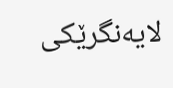لایه‌نگرێكی‌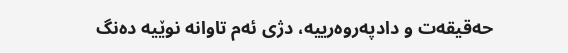حه‌قیقه‌ت و دادپه‌روه‌رییه‌، دژی‌ ئه‌م تاوانه‌ نوێیه‌ ده‌نگ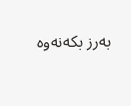به‌رز بكه‌نه‌وه‌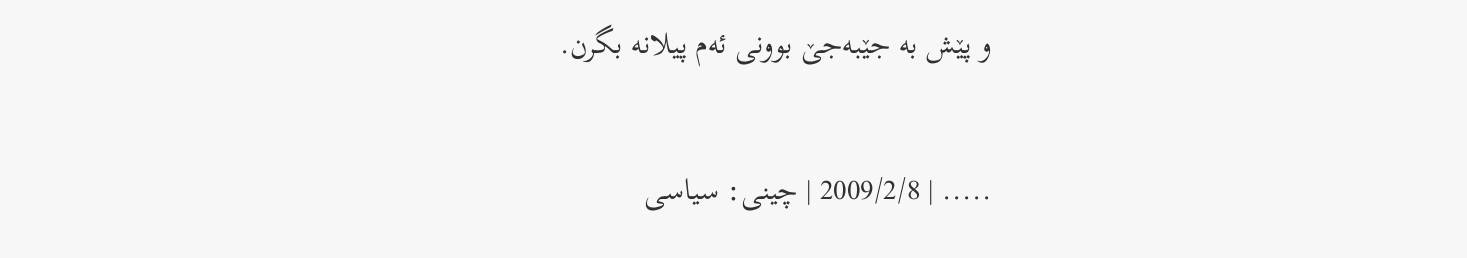و پێش به‌ جێبه‌جێ‌ بوونی‌ ئه‌م پیلانه‌ بگرن.

..... | 2009/2/8 | چینی: سیاسی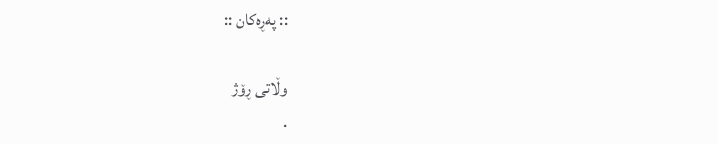:: په‌ڕه‌کان ::

وڵاتی ڕۆژ
.